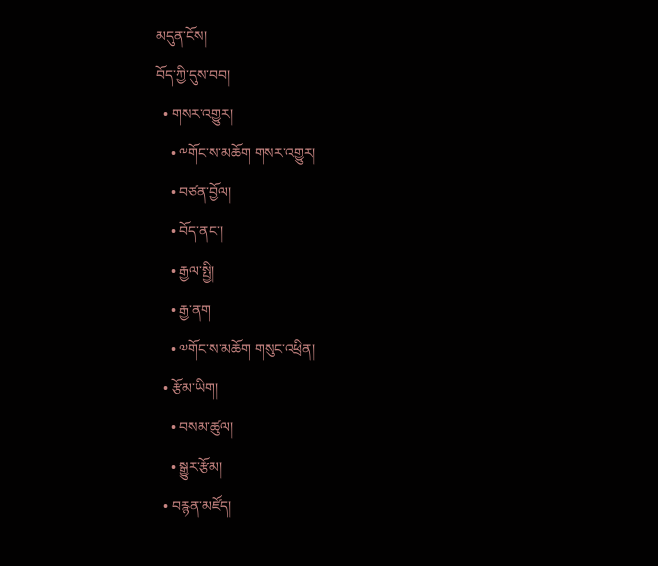མདུན་ངོས།
བོད་ཀྱི་དུས་བབ།
  • གསར་འགྱུར།
    • ༸གོང་ས་མཆོག གསར་འགྱུར།
    • བཙན་བྱོལ།
    • བོད་ནང་།
    • རྒྱལ་སྤྱི།
    • རྒྱ་ནག
    • ༧གོང་ས་མཆོག གསུང་འཕྲིན།
  • རྩོམ་ཡིག།
    • བསམ་ཚུལ།
    • སྒྱུར་རྩོམ།
  • བརྙན་མཛོད།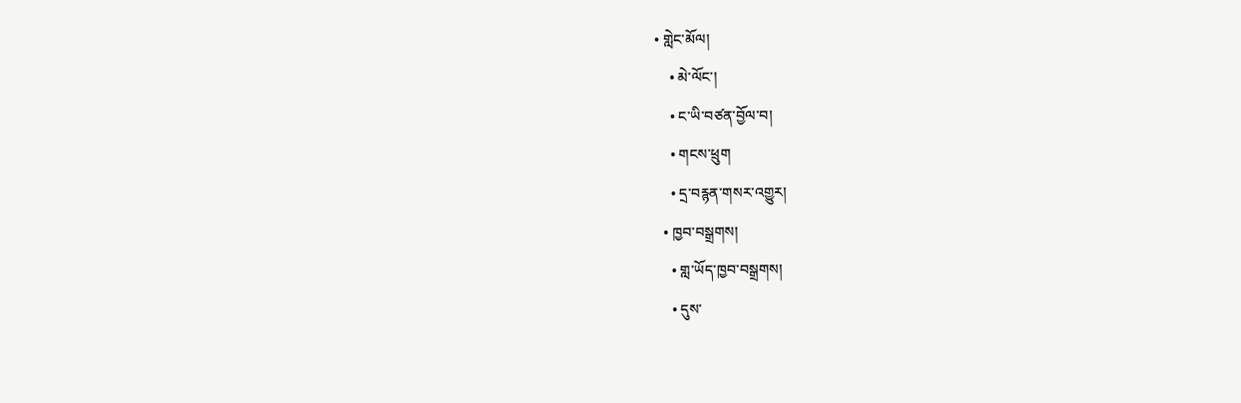• གླེང་མོལ།
    • མེ་ལོང་།
    • ང་ཡི་བཙན་བྱོལ་བ།
    • གངས་ཕྲུག
    • དྲ་བརྙན་གསར་འགྱུར།
  • ཁྱབ་བསྒྲགས།
    • གླ་ཡོད་ཁྱབ་བསྒྲགས།
    • དུས་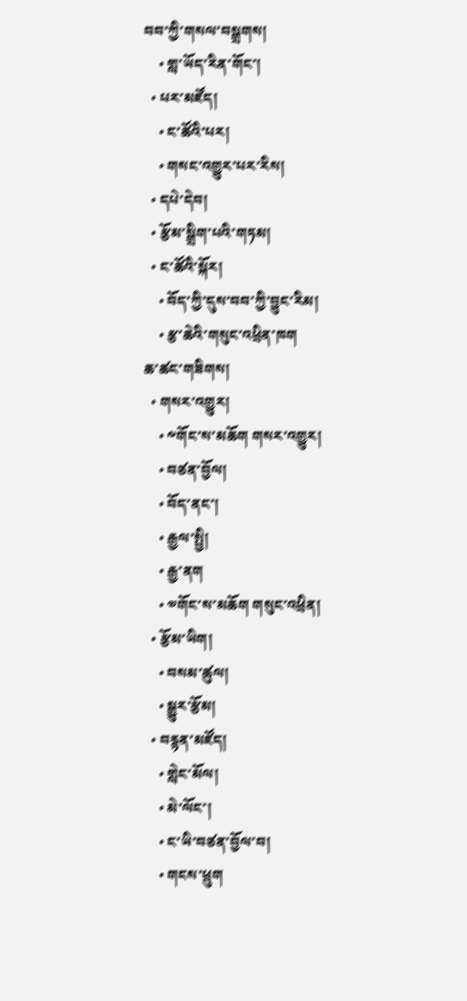བབ་ཀྱི་གསལ་བསྒྲགས།
    • གླ་ཡོད་རིན་གོང་།
  • པར་མཛོད།
    • ང་ཚོའི་པར།
    • གསང་འགྱུར་པར་རིས།
  • དཔེ་དེབ།
  • རྩོམ་སྒྲིག་པའི་གཏམ།
  • ང་ཚོའི་སྐོར།
    • བོད་ཀྱི་དུས་བབ་ཀྱི་བྱུང་རིམ།
    • རྩ་ཆེའི་གསུང་འཕྲིན་ཁག
ཆ་ཚང་གཟིགས།
  • གསར་འགྱུར།
    • ༸གོང་ས་མཆོག གསར་འགྱུར།
    • བཙན་བྱོལ།
    • བོད་ནང་།
    • རྒྱལ་སྤྱི།
    • རྒྱ་ནག
    • ༧གོང་ས་མཆོག གསུང་འཕྲིན།
  • རྩོམ་ཡིག།
    • བསམ་ཚུལ།
    • སྒྱུར་རྩོམ།
  • བརྙན་མཛོད།
    • གླེང་མོལ།
    • མེ་ལོང་།
    • ང་ཡི་བཙན་བྱོལ་བ།
    • གངས་ཕྲུག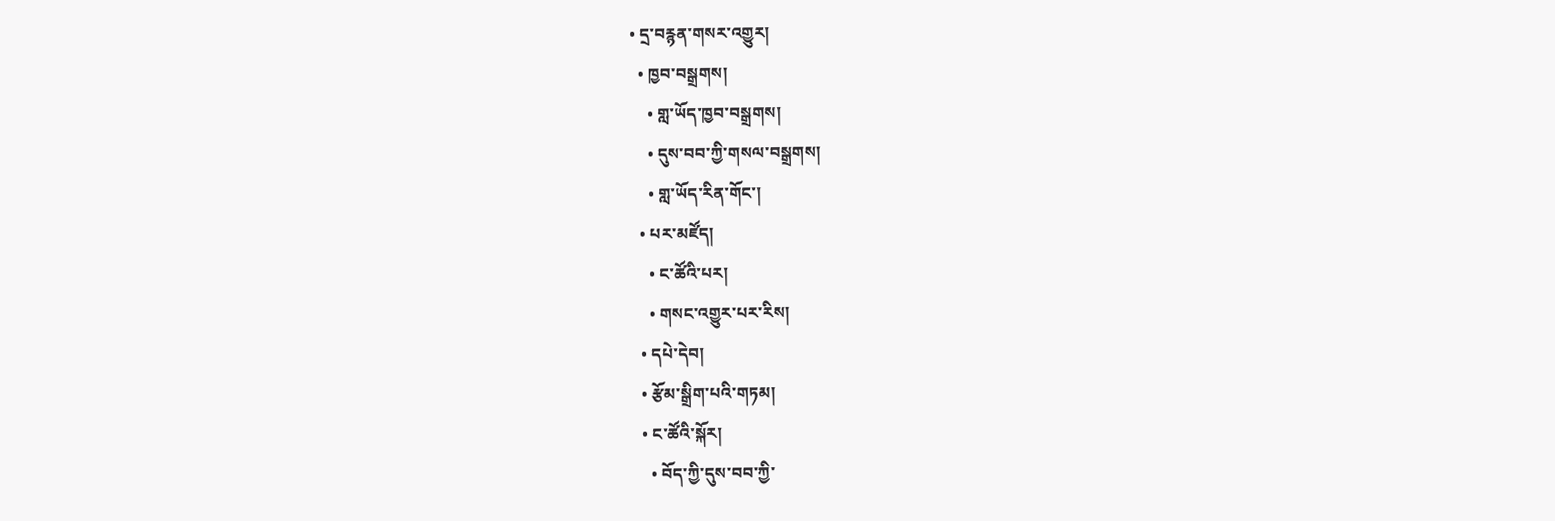• དྲ་བརྙན་གསར་འགྱུར།
  • ཁྱབ་བསྒྲགས།
    • གླ་ཡོད་ཁྱབ་བསྒྲགས།
    • དུས་བབ་ཀྱི་གསལ་བསྒྲགས།
    • གླ་ཡོད་རིན་གོང་།
  • པར་མཛོད།
    • ང་ཚོའི་པར།
    • གསང་འགྱུར་པར་རིས།
  • དཔེ་དེབ།
  • རྩོམ་སྒྲིག་པའི་གཏམ།
  • ང་ཚོའི་སྐོར།
    • བོད་ཀྱི་དུས་བབ་ཀྱི་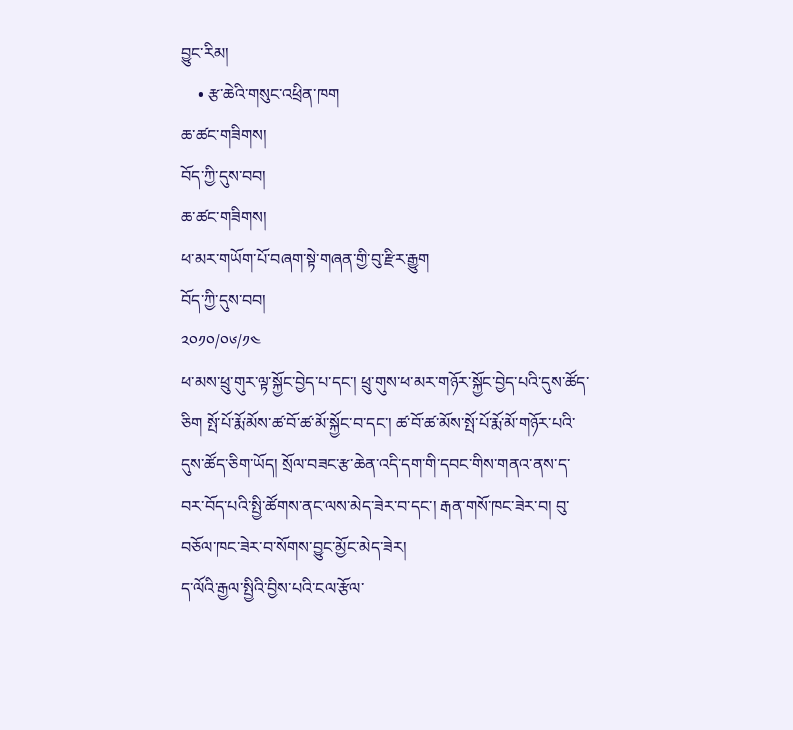བྱུང་རིམ།
    • རྩ་ཆེའི་གསུང་འཕྲིན་ཁག
ཆ་ཚང་གཟིགས།
བོད་ཀྱི་དུས་བབ།
ཆ་ཚང་གཟིགས།
ཕ་མར་གཡོག་པོ་བཞག་སྟེ་གཞན་གྱི་བུ་རྫིར་རྒྱུག
བོད་ཀྱི་དུས་བབ།
༢༠༡༠/༠༦/༡༤
ཕ་མས་ཕྲུ་གུར་ལྟ་སྐྱོང་བྱེད་པ་དང་། ཕྲུ་གུས་ཕ་མར་གཉོར་སྐྱོང་བྱེད་པའི་དུས་ཚོད་ཅིག སྤོ་པོ་རྨོ་མོས་ཚ་བོ་ཚ་མོ་སྐྱོང་བ་དང་། ཚ་བོ་ཚ་མོས་སྤོ་པོ་རྨོ་མོ་གཉོར་པའི་དུས་ཚོད་ཅིག་ཡོད། སྲོལ་བཟང་རྩ་ཆེན་འདི་དག་གི་དབང་གིས་གནའ་ནས་ད་བར་བོད་པའི་སྤྱི་ཚོགས་ནང་ལས་མེད་ཟེར་བ་དང་། རྒན་གསོ་ཁང་ཟེར་བ། བུ་བཅོལ་ཁང་ཟེར་བ་སོགས་བྱུང་མྱོང་མེད་ཟེར།
ད་ལོའི་རྒྱལ་སྤྱིའི་བྱིས་པའི་ངལ་རྩོལ་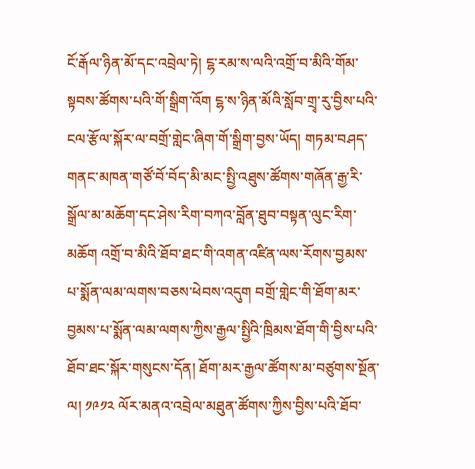ངོ་རྒོལ་ཉིན་མོ་དང་འབྲེལ་ཏེ། ངྷ་རམ་ས་ལའི་འགྲོ་བ་མིའི་གོམ་སྟབས་ཚོགས་པའི་གོ་སྒྲིག་འོག ངྷ་ས་ཉིན་མོའི་སློབ་གྲྭ་རུ་བྱིས་པའི་ངལ་རྩོལ་སྐོར་ལ་བགྲོ་གླེང་ཞིག་གོ་སྒྲིག་བྱས་ཡོད། གཏམ་བཤད་གནང་མཁན་གཙོ་བོ་བོད་མི་མང་སྤྱི་འཐུས་ཚོགས་གཞོན་རྒྱ་རི་སྒྲོལ་མ་མཆོག་དང་ཤེས་རིག་བཀའ་བློན་ཐུབ་བསྟན་ལུང་རིག་མཆོག འགྲོ་བ་མིའི་ཐོབ་ཐང་གི་འགན་འཛིན་ལས་རོགས་བྱམས་པ་སྨོན་ལམ་ལགས་བཅས་ཕེབས་འདུག བགྲོ་གླེང་གི་ཐོག་མར་བྱམས་པ་སྨོན་ལམ་ལགས་ཀྱིས་རྒྱལ་སྤྱིའི་ཁྲིམས་ཐོག་གི་བྱིས་པའི་ཐོབ་ཐང་སྐོར་གསུངས་དོན། ཐོག་མར་རྒྱལ་ཚོགས་མ་བཙུགས་སྔོན་ལ། ༡༩༡༢ ལོར་མནའ་འབྲེལ་མཐུན་ཚོགས་ཀྱིས་བྱིས་པའི་ཐོབ་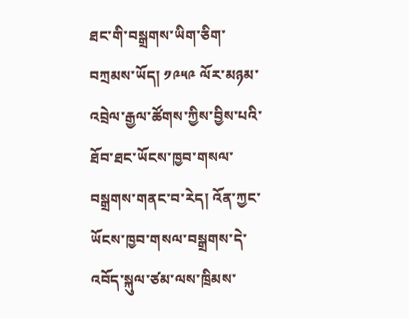ཐང་གི་བསྒྲགས་ཡིག་ཅིག་བཀྲམས་ཡོད། ༡༩༥༩ ལོར་མཉམ་འབྲེལ་རྒྱལ་ཚོགས་ཀྱིས་བྱིས་པའི་ཐོབ་ཐང་ཡོངས་ཁྱབ་གསལ་བསྒྲགས་གནང་བ་རེད། འོན་ཀྱང་ཡོངས་ཁྱབ་གསལ་བསྒྲགས་དེ་འབོད་སྐུལ་ཙམ་ལས་ཁྲིམས་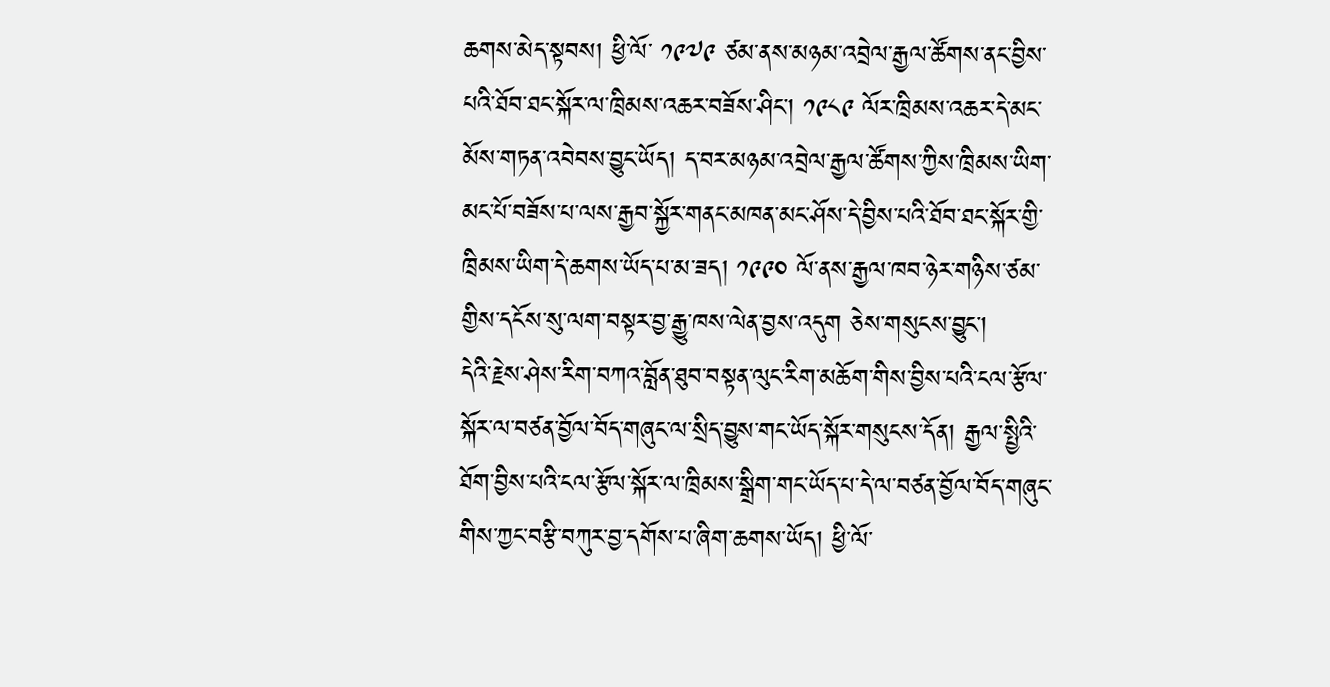ཆགས་མེད་སྟབས། ཕྱི་ལོ་ ༡༩༧༩ ཙམ་ནས་མཉམ་འབྲེལ་རྒྱལ་ཚོགས་ནང་བྱིས་པའི་ཐོབ་ཐང་སྐོར་ལ་ཁྲིམས་འཆར་བཟོས་ཤིང་། ༡༩༨༩ ལོར་ཁྲིམས་འཆར་དེ་མང་མོས་གཏན་འབེབས་བྱུང་ཡོད། ད་བར་མཉམ་འབྲེལ་རྒྱལ་ཚོགས་ཀྱིས་ཁྲིམས་ཡིག་མང་པོ་བཟོས་པ་ལས་རྒྱབ་སྐྱོར་གནང་མཁན་མང་ཤོས་དེ་བྱིས་པའི་ཐོབ་ཐང་སྐོར་གྱི་ཁྲིམས་ཡིག་དེ་ཆགས་ཡོད་པ་མ་ཟད། ༡༩༩༠ ལོ་ནས་རྒྱལ་ཁབ་ཉེར་གཉིས་ཙམ་གྱིས་དངོས་སུ་ལག་བསྟར་བྱ་རྒྱུ་ཁས་ལེན་བྱས་འདུག ཅེས་གསུངས་བྱུང་།
དེའི་རྗེས་ཤེས་རིག་བཀའ་བློན་ཐུབ་བསྟན་ལུང་རིག་མཆོག་གིས་བྱིས་པའི་ངལ་རྩོལ་སྐོར་ལ་བཙན་བྱོལ་བོད་གཞུང་ལ་སྲིད་བྱུས་གང་ཡོད་སྐོར་གསུངས་དོན། རྒྱལ་སྤྱིའི་ཐོག་བྱིས་པའི་ངལ་རྩོལ་སྐོར་ལ་ཁྲིམས་སྒྲིག་གང་ཡོད་པ་དེ་ལ་བཙན་བྱོལ་བོད་གཞུང་གིས་ཀྱང་བརྩི་བཀུར་བྱ་དགོས་པ་ཞིག་ཆགས་ཡོད། ཕྱི་ལོ་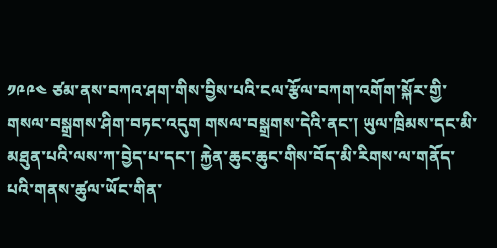༡༩༩༤ ཙམ་ནས་བཀའ་ཤག་གིས་བྱིས་པའི་ངལ་རྩོལ་བཀག་འགོག་སྐོར་གྱི་གསལ་བསྒྲགས་ཤིག་བཏང་འདུག གསལ་བསྒྲགས་དེའི་ནང་། ཡུལ་ཁྲིམས་དང་མི་མཐུན་པའི་ལས་ཀ་བྱེད་པ་དང་། རྐྱེན་ཆུང་ཆུང་གིས་བོད་མི་རིགས་ལ་གནོད་པའི་གནས་ཚུལ་ཡོང་གིན་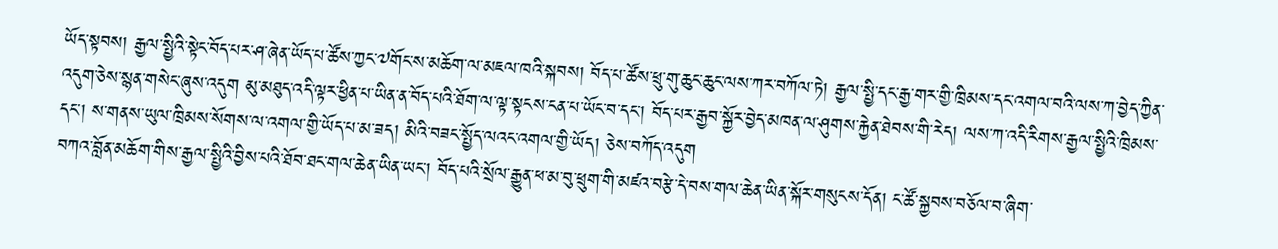ཡོད་སྟབས། རྒྱལ་སྤྱིའི་སྟེང་བོད་པར་ཤ་ཞེན་ཡོད་པ་ཚོས་ཀྱང་༧གོང་ས་མཆོག་ལ་མཇལ་ཁའི་སྐབས། བོད་པ་ཚོས་ཕྲུ་གུ་ཆུང་ཆུང་ལས་ཀར་བཀོལ་ཏེ། རྒྱལ་སྤྱི་དང་རྒྱ་གར་གྱི་ཁྲིམས་དང་འགལ་བའི་ལས་ཀ་བྱེད་ཀྱིན་འདུག་ཅེས་སྙན་གསེང་ཞུས་འདུག མུ་མཐུད་འདི་ལྟར་ཕྱིན་པ་ཡིན་ན་བོད་པའི་ཐོག་ལ་ལྟ་སྟངས་ངན་པ་ཡོང་བ་དང་། བོད་པར་རྒྱབ་སྐྱོར་བྱེད་མཁན་ལ་ཤུགས་རྐྱེན་ཐེབས་གི་རེད། ལས་ཀ་འདི་རིགས་རྒྱལ་སྤྱིའི་ཁྲིམས་དང་། ས་གནས་ཡུལ་ཁྲིམས་སོགས་ལ་འགལ་གྱི་ཡོད་པ་མ་ཟད། མིའི་བཟང་སྤྱོད་ལའང་འགལ་གྱི་ཡོད། ཅེས་བཀོད་འདུག
བཀའ་བློན་མཆོག་གིས་རྒྱལ་སྤྱིའི་བྱིས་པའི་ཐོབ་ཐང་གལ་ཆེན་ཡིན་ཡང་། བོད་པའི་སྲོལ་རྒྱུན་ཕ་མ་བུ་ཕྲུག་གི་མཛའ་བརྩེ་དེ་བས་གལ་ཆེན་ཡིན་སྐོར་གསུངས་དོན། ང་ཚོ་སྐྱབས་བཅོལ་བ་ཞིག་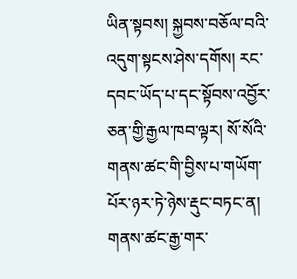ཡིན་སྟབས། སྐྱབས་བཅོལ་བའི་འདུག་སྟངས་ཤེས་དགོས། རང་དབང་ཡོད་པ་དང་སྟོབས་འབྱོར་ཅན་གྱི་རྒྱལ་ཁབ་ལྟར། སོ་སོའི་གནས་ཚང་གི་བྱིས་པ་གཡོག་པོར་ཉར་ཏེ་ཉེས་རྡུང་བཏང་ན། གནས་ཚང་རྒྱ་གར་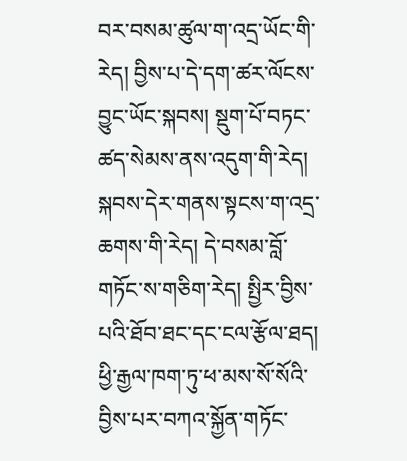བར་བསམ་ཚུལ་ག་འདྲ་ཡོང་གི་རེད། བྱིས་པ་དེ་དག་ཚར་ལོངས་བྱུང་ཡོང་སྐབས། སྡུག་པོ་བཏང་ཚད་སེམས་ནས་འདུག་གི་རེད། སྐབས་དེར་གནས་སྟངས་ག་འདྲ་ཆགས་གི་རེད། དེ་བསམ་བློ་གཏོང་ས་གཅིག་རེད། སྤྱིར་བྱིས་པའི་ཐོབ་ཐང་དང་ངལ་རྩོལ་ཐད། ཕྱི་རྒྱལ་ཁག་ཏུ་ཕ་མས་སོ་སོའི་བྱིས་པར་བཀའ་སྐྱོན་གཏོང་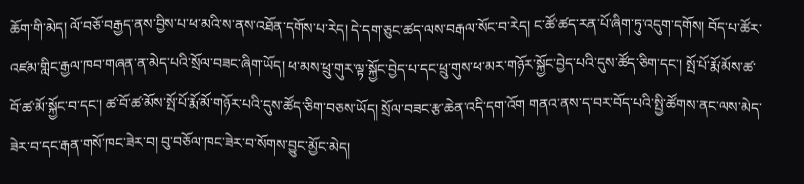ཆོག་གི་མེད། ལོ་བཅོ་བརྒྱད་ནས་བྱིས་པ་ཕ་མའི་ས་ནས་འཐོན་དགོས་པ་རེད། དེ་དག་ཅུང་ཚད་ལས་བརྒལ་སོང་བ་རེད། ང་ཚོ་ཚད་རན་པོ་ཞིག་ཏུ་འདུག་དགོས། བོད་པ་ཚོར་འཛམ་གླིང་རྒྱལ་ཁབ་གཞན་ན་མེད་པའི་སྲོལ་བཟང་ཞིག་ཡོད། ཕ་མས་ཕྲུ་གུར་ལྟ་སྐྱོང་བྱེད་པ་དང་ཕྲུ་གུས་ཕ་མར་གཉོར་སྐྱོང་བྱེད་པའི་དུས་ཚོད་ཅིག་དང་། སྤོ་པོ་རྨོ་མོས་ཚ་བོ་ཚ་མོ་སྐྱོང་བ་དང་། ཚ་བོ་ཚ་མོས་སྤོ་པོ་རྨོ་མོ་གཉོར་པའི་དུས་ཚོད་ཅིག་བཅས་ཡོད། སྲོལ་བཟང་རྩ་ཆེན་འདི་དག་འོག གནའ་ནས་ད་བར་བོད་པའི་སྤྱི་ཚོགས་ནང་ལས་མེད་ཟེར་བ་དང་རྒན་གསོ་ཁང་ཟེར་བ། བུ་བཅོལ་ཁང་ཟེར་བ་སོགས་བྱུང་མྱོང་མེད།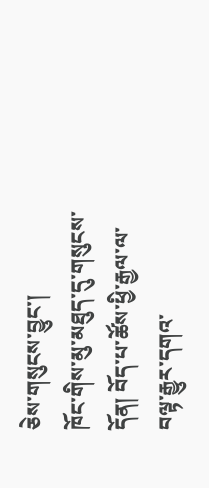ཅེས་གསུངས་བྱུང་།
ཁོང་གིས་མུ་མཐུད་དུ་གསུངས་དོན། བོད་པ་ཚོས་ཕྱི་རྒྱལ་ལ་བལྟ་རྒྱུར་དགའ་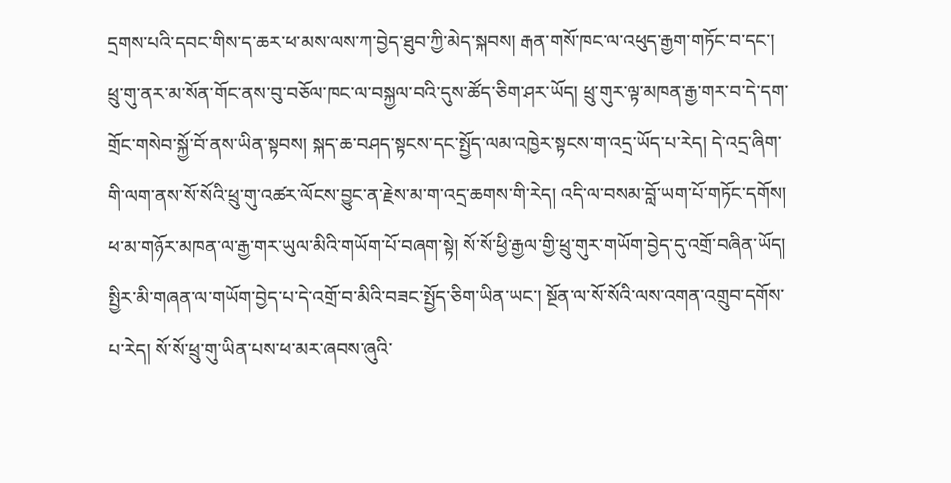དྲགས་པའི་དབང་གིས་ད་ཆར་ཕ་མས་ལས་ཀ་བྱེད་ཐུབ་ཀྱི་མེད་སྐབས། རྒན་གསོ་ཁང་ལ་འཕུད་རྒྱག་གཏོང་བ་དང་། ཕྲུ་གུ་ནར་མ་སོན་གོང་ནས་བུ་བཅོལ་ཁང་ལ་བསྐྱལ་བའི་དུས་ཚོད་ཅིག་ཤར་ཡོད། ཕྲུ་གུར་ལྟ་མཁན་རྒྱ་གར་བ་དེ་དག་གྲོང་གསེབ་སྐྱོ་བོ་ནས་ཡིན་སྟབས། སྐད་ཆ་བཤད་སྟངས་དང་སྤྱོད་ལམ་འཁྱེར་སྟངས་ག་འདྲ་ཡོད་པ་རེད། དེ་འདྲ་ཞིག་གི་ལག་ནས་སོ་སོའི་ཕྲུ་གུ་འཚར་ལོངས་བྱུང་ན་རྗེས་མ་ག་འདྲ་ཆགས་གི་རེད། འདི་ལ་བསམ་བློ་ཡག་པོ་གཏོང་དགོས། ཕ་མ་གཉོར་མཁན་ལ་རྒྱ་གར་ཡུལ་མིའི་གཡོག་པོ་བཞག་སྟེ། སོ་སོ་ཕྱི་རྒྱལ་གྱི་ཕྲུ་གུར་གཡོག་བྱེད་དུ་འགྲོ་བཞིན་ཡོད། སྤྱིར་མི་གཞན་ལ་གཡོག་བྱེད་པ་དེ་འགྲོ་བ་མིའི་བཟང་སྤྱོད་ཅིག་ཡིན་ཡང་། སྔོན་ལ་སོ་སོའི་ལས་འགན་འགྲུབ་དགོས་པ་རེད། སོ་སོ་ཕྲུ་གུ་ཡིན་པས་ཕ་མར་ཞབས་ཞུའི་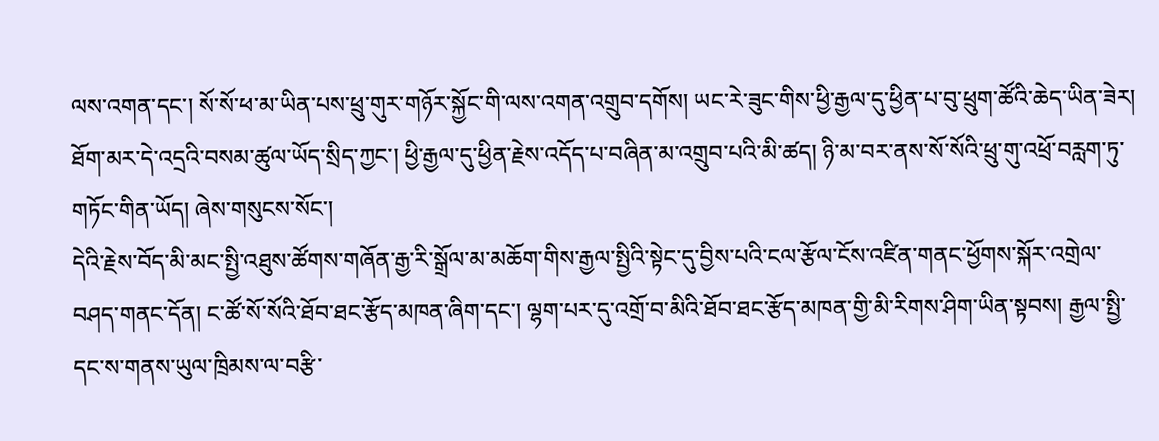ལས་འགན་དང་། སོ་སོ་ཕ་མ་ཡིན་པས་ཕྲུ་གུར་གཉོར་སྐྱོང་གི་ལས་འགན་འགྲུབ་དགོས། ཡང་རེ་ཟུང་གིས་ཕྱི་རྒྱལ་དུ་ཕྱིན་པ་བུ་ཕྲུག་ཚོའི་ཆེད་ཡིན་ཟེར། ཐོག་མར་དེ་འདྲའི་བསམ་ཚུལ་ཡོད་སྲིད་ཀྱང་། ཕྱི་རྒྱལ་དུ་ཕྱིན་རྗེས་འདོད་པ་བཞིན་མ་འགྲུབ་པའི་མི་ཚད། ཉི་མ་བར་ནས་སོ་སོའི་ཕྲུ་གུ་འཕྲོ་བརླག་ཏུ་གཏོང་གིན་ཡོད། ཞེས་གསུངས་སོང་།
དེའི་རྗེས་བོད་མི་མང་སྤྱི་འཐུས་ཚོགས་གཞོན་རྒྱ་རི་སྒྲོལ་མ་མཆོག་གིས་རྒྱལ་སྤྱིའི་སྟེང་དུ་བྱིས་པའི་ངལ་རྩོལ་ངོས་འཛིན་གནང་ཕྱོགས་སྐོར་འགྲེལ་བཤད་གནང་དོན། ང་ཚོ་སོ་སོའི་ཐོབ་ཐང་རྩོད་མཁན་ཞིག་དང་། ལྷག་པར་དུ་འགྲོ་བ་མིའི་ཐོབ་ཐང་རྩོད་མཁན་གྱི་མི་རིགས་ཤིག་ཡིན་སྟབས། རྒྱལ་སྤྱི་དང་ས་གནས་ཡུལ་ཁྲིམས་ལ་བརྩི་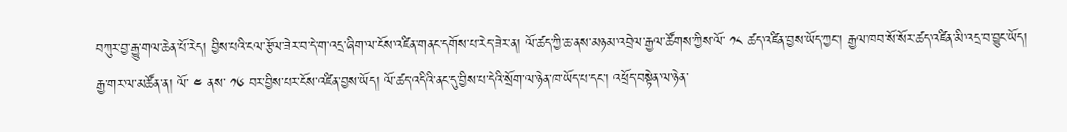བཀུར་བྱ་རྒྱུ་གལ་ཆེན་པོ་རེད། བྱིས་པའི་ངལ་རྩོལ་ཟེར་བ་དེ་ག་འདྲ་ཞིག་ལ་ངོས་འཛིན་གནང་དགོས་པ་རེད་ཟེར་ན། ལོ་ཚད་ཀྱི་ཆ་ནས་མཉམ་འབྲེལ་རྒྱལ་ཚོགས་ཀྱིས་ལོ་ ༡༨ ཚད་འཛིན་བྱས་ཡོད་ཀྱང་། རྒྱལ་ཁབ་སོ་སོར་ཚད་འཛིན་མི་འདྲ་བ་བྱུང་ཡོད། རྒྱ་གར་ལ་མཚོན་ན། ལོ་ ༤ ནས་ ༡༦ བར་བྱིས་པར་ངོས་འཛིན་བྱས་ཡོད། ལོ་ཚད་འདིའི་ནང་དུ་བྱིས་པ་དེའི་སྲོག་ལ་ཉེན་ཁ་ཡོད་པ་དང་། འཕྲོད་བསྟེན་ལ་ཉེན་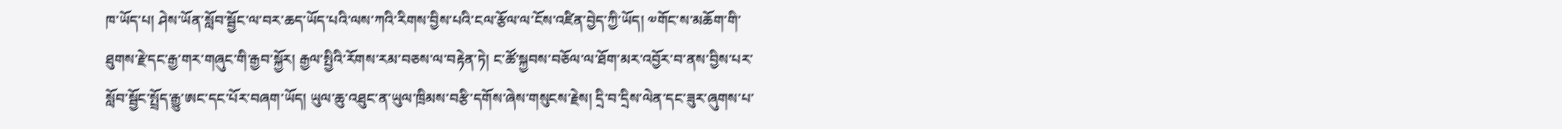ཁ་ཡོད་པ། ཤེས་ཡོན་སློབ་སྦྱོང་ལ་བར་ཆད་ཡོད་པའི་ལས་ཀའི་རིགས་བྱིས་པའི་ངལ་རྩོལ་ལ་ངོས་འཛིན་བྱེད་ཀྱི་ཡོད། ༧གོང་ས་མཆོག་གི་ཐུགས་རྗེ་དང་རྒྱ་གར་གཞུང་གི་རྒྱབ་སྐྱོར། རྒྱལ་སྤྱིའི་རོགས་རམ་བཅས་ལ་བརྟེན་ཏེ། ང་ཚོ་སྐྱབས་བཅོལ་ལ་ཐོག་མར་འབྱོར་བ་ནས་བྱིས་པར་སློབ་སྦྱོང་སྤྲོད་རྒྱུ་ཨང་དང་པོར་བཞག་ཡོད། ཡུལ་ཆུ་འཐུང་ན་ཡུལ་ཁྲིམས་བརྩི་དགོས་ཞེས་གསུངས་རྗེས། དྲི་བ་དྲིས་ལེན་དང་ཟུར་ཞུགས་པ་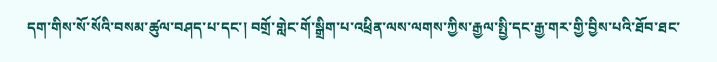དག་གིས་སོ་སོའི་བསམ་ཚུལ་བཤད་པ་དང་། བགྲོ་གླེང་གོ་སྒྲིག་པ་འཕྲིན་ལས་ལགས་ཀྱིས་རྒྱལ་སྤྱི་དང་རྒྱ་གར་གྱི་བྱིས་པའི་ཐོབ་ཐང་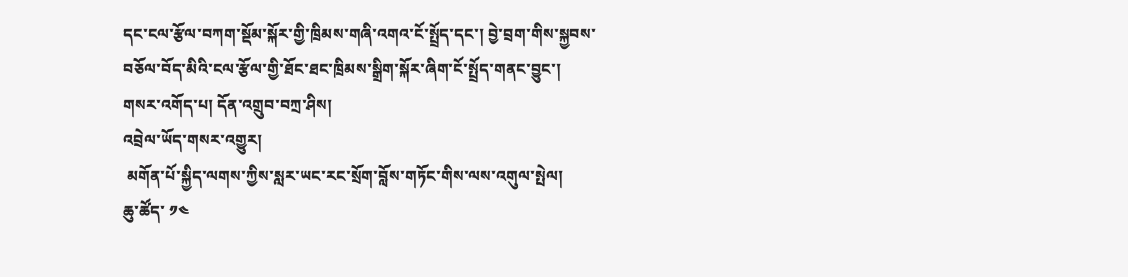དང་ངལ་རྩོལ་བཀག་སྡོམ་སྐོར་གྱི་ཁྲིམས་གཞི་འགའ་ངོ་སྤྲོད་དང་། བྱེ་བྲག་གིས་སྐྱབས་བཅོལ་བོད་མིའི་ངལ་རྩོལ་གྱི་ཐོང་ཐང་ཁྲིམས་སྒྲིག་སྐོར་ཞིག་ངོ་སྤྲོད་གནང་བྱུང་།
གསར་འགོད་པ། དོན་འགྲུབ་བཀྲ་ཤིས།
འབྲེལ་ཡོད་གསར་འགྱུར།
 མགོན་པོ་སྐྱིད་ལགས་ཀྱིས་སླར་ཡང་རང་སྲོག་བློས་གཏོང་གིས་ལས་འགུལ་སྤེལ།
ཆུ་ཚོད་ ༡༤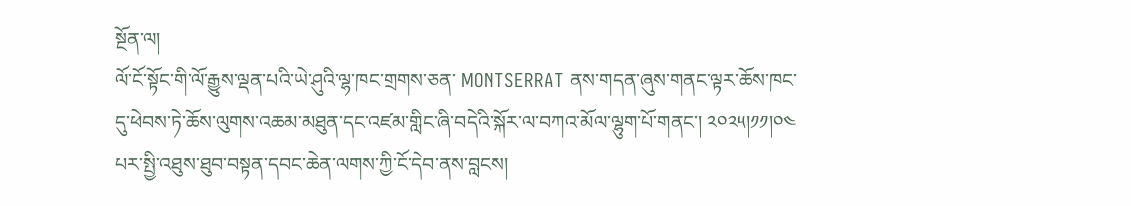སྔོན་ལ།
ལོ་ངོ་སྟོང་གི་ལོ་རྒྱུས་ལྡན་པའི་ཡེ་ཤུའི་ལྷ་ཁང་གྲགས་ཅན་ MONTSERRAT ནས་གདན་ཞུས་གནང་ལྟར་ཆོས་ཁང་དུ་ཕེབས་ཏེ་ཆོས་ལུགས་འཆམ་མཐུན་དང་འཛམ་གླིང་ཞི་བདེའི་སྐོར་ལ་བཀའ་མོལ་ལྷུག་པོ་གནང་། ༢༠༢༥།༡༡།༠༤ པར་སྤྱི་འཐུས་ཐུབ་བསྟན་དབང་ཆེན་ལགས་ཀྱི་ངོ་དེབ་ནས་བླངས།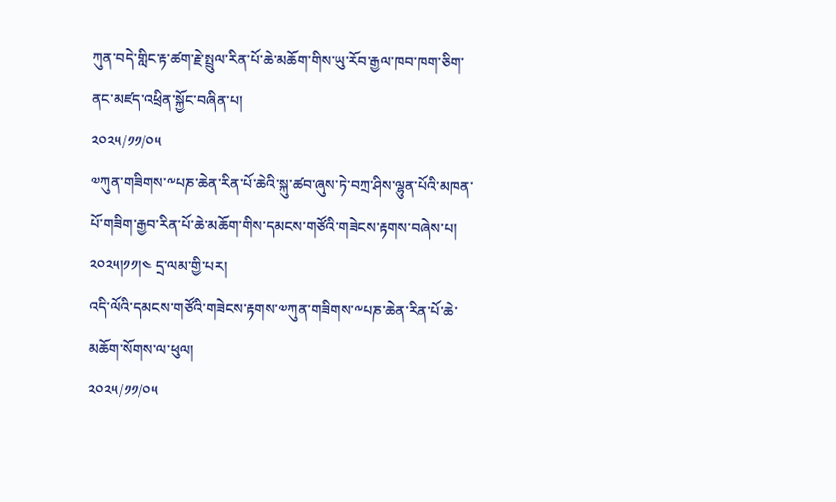ཀུན་བདེ་གླིང་རྟ་ཚག་རྗེ་སྤྲུལ་རིན་པོ་ཆེ་མཆོག་གིས་ཡུ་རོབ་རྒྱལ་ཁབ་ཁག་ཅིག་ནང་མཛད་འཕྲིན་སྐྱོང་བཞིན་པ།
༢༠༢༥/༡༡/༠༥
༧ཀུན་གཟིགས་༸པཎ་ཆེན་རིན་པོ་ཆེའི་སྐུ་ཚབ་ཞུས་ཏེ་བཀྲ་ཤིས་ལྷུན་པོའི་མཁན་པོ་གཟིག་རྒྱབ་རིན་པོ་ཆེ་མཆོག་གིས་དམངས་གཙོའི་གཟེངས་རྟགས་བཞེས་པ། ༢༠༢༥།༡༡།༤ དྲ་ལམ་གྱི་པར།
འདི་ལོའི་དམངས་གཙོའི་གཟེངས་རྟགས་༧ཀུན་གཟིགས་༸པཎ་ཆེན་རིན་པོ་ཆེ་མཆོག་སོགས་ལ་ཕུལ།
༢༠༢༥/༡༡/༠༥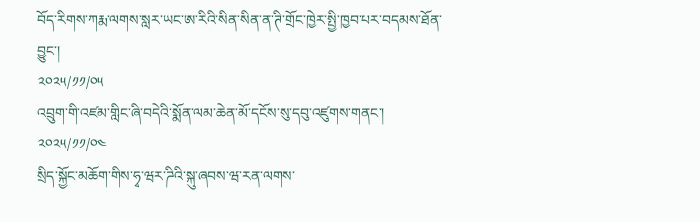བོད་རིགས་ཀརྨ་ལགས་སླར་ཡང་ཨ་རིའི་སིན་སིན་ན་ཊི་གྲོང་ཁྱེར་སྤྱི་ཁྱབ་པར་བདམས་ཐོན་བྱུང་།
༢༠༢༥/༡༡/༠༥
འབྲུག་གི་འཛམ་གླིང་ཞི་བདེའི་སྨོན་ལམ་ཆེན་མོ་དངོས་སུ་དབུ་འཛུགས་གནང་།
༢༠༢༥/༡༡/༠༤
སྲིད་སྐྱོང་མཆོག་གིས་ཧྭ་ཝར་ཌིའི་སྐུ་ཞབས་ཝ་རན་ལགས་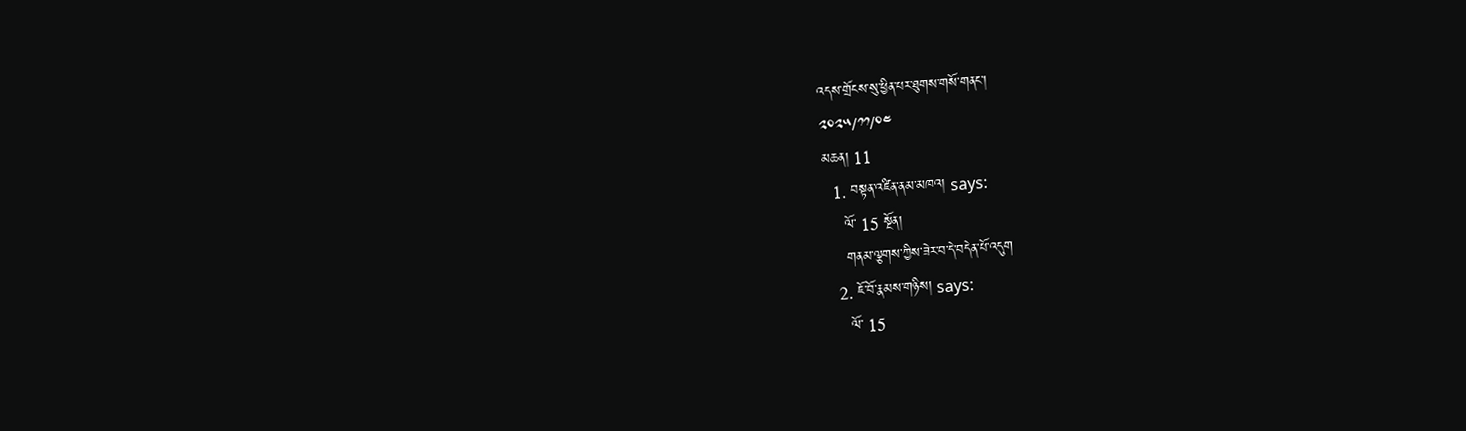འདས་གྲོངས་སུ་ཕྱིན་པར་ཐུགས་གསོ་གནང་།
༢༠༢༥/༡༡/༠༤
མཆན། 11
  1. བསྟན་འཛིན་ནམ་མཁའ། says:
    ལོ་ 15 སྔོན།
    གནམ་ལྕགས་ཀྱིས་ཟེར་བ་དེ་བདེན་པོ་འདུག
  2. ཇོ་བོ་རྣམས་གཉིས། says:
    ལོ་ 15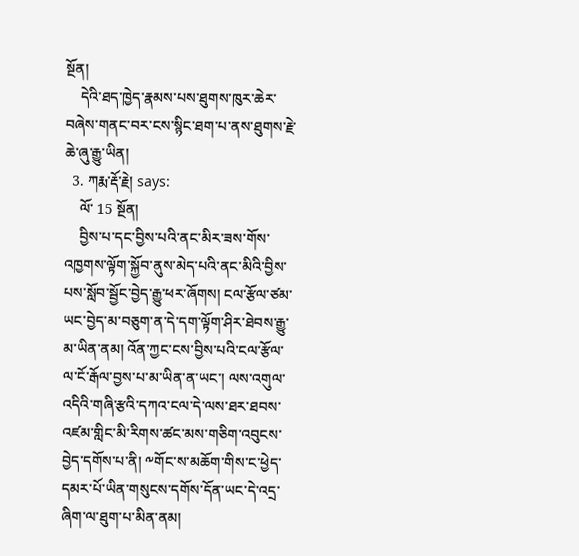སྔོན།
    དེའི་ཐད་ཁྱེད་རྣམས་པས་ཐུགས་ཁུར་ཆེར་བཞེས་གནང་བར་ངས་སྙིང་ཐག་པ་ནས་ཐུགས་རྗེ་ཆེ་ཞུ་རྒྱུ་ཡིན།
  3. ཀརྨ་རྡོ་རྗེ། says:
    ལོ་ 15 སྔོན།
    བྱིས་པ་དང་བྱིས་པའི་ནང་མིར་ཟས་གོས་འཁྱགས་ལྟོག་སྐྱོབ་ནུས་མེད་པའི་ནང་མིའི་བྱིས་པས་སློབ་སྦྱོང་བྱེད་རྒྱུ་ཕར་ཞོགས། ངལ་རྩོལ་ཙམ་ཡང་བྱེད་མ་བཅུག་ན་དེ་དག་ལྟོག་ཤིར་ཐེབས་རྒྱུ་མ་ཡིན་ནམ། འོན་ཀྱང་ངས་བྱིས་པའི་ངལ་རྩོལ་ལ་ངོ་རྒོལ་བྱས་པ་མ་ཡིན་ན་ཡང་། ལས་འགུལ་འདིའི་གཞི་རྩའི་དཀའ་ངལ་དེ་ལས་ཐར་ཐབས་འཛམ་གླིང་མི་རིགས་ཚང་མས་གཅིག་འབུངས་བྱེད་དགོས་པ་ནི། ༸གོང་ས་མཆོག་གིས་ང་ཕྱེད་དམར་པོ་ཡིན་གསུངས་དགོས་དོན་ཡང་དེ་འདྲ་ཞིག་ལ་ཐུག་པ་མིན་ནམ།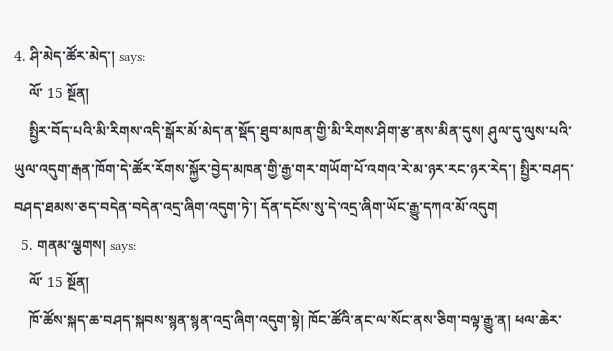4. ཤི་མེད་ཚོར་མེད་། says:
    ལོ་ 15 སྔོན།
    སྤྱིར་བོད་པའི་མི་རིགས་འདི་སྒོར་མོ་མེད་ན་སྡོད་ཐུབ་མཁན་གྱི་མི་རིགས་ཤིག་རྩ་ནས་མིན་དུས། ཤུལ་དུ་ལུས་པའི་ཡུལ་འདུག་རྒན་ཁོག་དེ་ཚོར་རོགས་སྐྱོར་བྱེད་མཁན་གྱི་རྒྱ་གར་གཡོག་པོ་འགའ་རེ་མ་ཉར་རང་ཉར་རེད་། སྤྱིར་བཤད་བཤད་ཐམས་ཅད་བདེན་བདེན་འདྲ་ཞིག་འདུག་ཏེ་། དོན་དངོས་སུ་དེ་འདྲ་ཞིག་ཡོང་རྒྱུ་དཀའ་མོ་འདུག
  5. གནམ་ལྕགས། says:
    ལོ་ 15 སྔོན།
    ཁོ་ཚོས་སྐད་ཆ་བཤད་སྐབས་སྙན་སྙན་འདྲ་ཞིག་འདུག་སྟེ། ཁོང་ཚོའི་ནང་ལ་སོང་ནས་ཅིག་བལྟ་རྒྱུ་ན། ཕལ་ཆེར་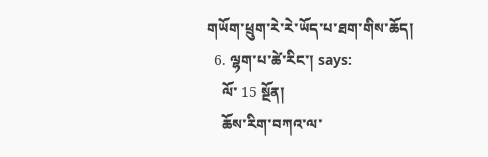གཡོག་ཕྲུག་རེ་རེ་ཡོད་པ་ཐག་གིས་ཆོད།
  6. ལྷག་པ་ཚེ་རིང་། says:
    ལོ་ 15 སྔོན།
    ཆོས་རིག་བཀའ་ལ་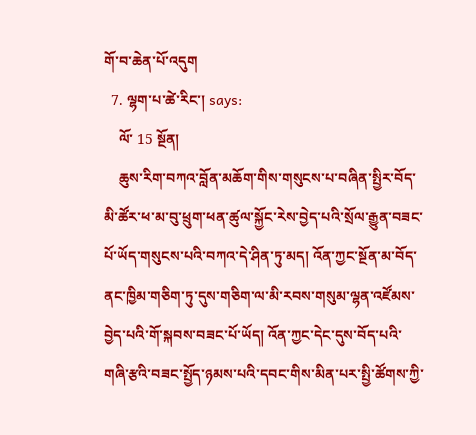གོ་བ་ཆེན་པོ་འདུག
  7. ལྷག་པ་ཚེ་རིང་། says:
    ལོ་ 15 སྔོན།
    ཆུས་རིག་བཀའ་བློན་མཆོག་གིས་གསུངས་པ་བཞིན་སྤྱིར་བོད་མི་ཚོར་ཕ་མ་བུ་ཕྲུག་ཕན་ཚུལ་སྐྱོང་རེས་བྱེད་པའི་སྲོལ་རྒྱུན་བཟང་པོ་ཡོད་གསུངས་པའི་བཀའ་དེ་ཤིན་ཏུ་མད། འོན་ཀྱང་སྔོན་མ་བོད་ནང་ཁྱིམ་གཅིག་ཏུ་དུས་གཅིག་ལ་མི་རབས་གསུམ་ལྷན་འཛོམས་བྱེད་པའི་གོ་སྐབས་བཟང་པོ་ཡོད། འོན་ཀྱང་དེང་དུས་བོད་པའི་གཞི་རྩའི་བཟང་སྤྱོད་ཉམས་པའི་དབང་གིས་མིན་པར་སྤྱི་ཚོགས་ཀྱི་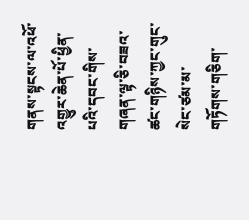གནས་སྟངས་ལ་འཕོ་འགྱུར་ཆེན་པོ་ཕྱིན་པའི་དབང་གིས་གཞན་ལྟ་ཅི་བཟའ་ཚང་གཉིས་ཀྱང་གུང་སེང་ཙམ་མ་གཏོགས་གཅིག་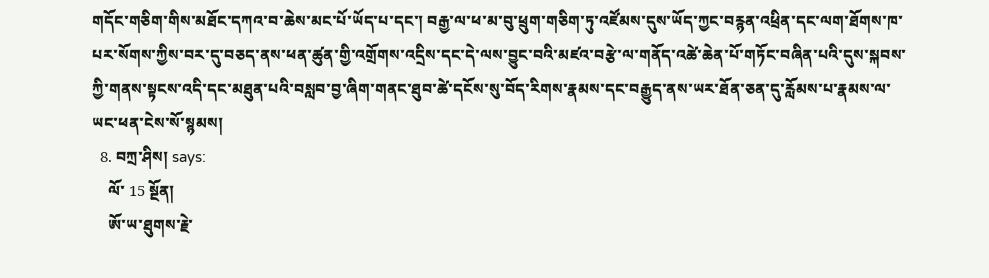གདོང་གཅིག་གིས་མཐོང་དཀའ་བ་ཆེས་མང་པོ་ཡོད་པ་དང་། བརྒྱ་ལ་ཕ་མ་བུ་ཕྲུག་གཅིག་ཏུ་འཛོམས་དུས་ཡོད་ཀྱང་བརྙན་འཕྲིན་དང་ལག་ཐོགས་ཁ་པར་སོགས་ཀྱིས་བར་དུ་བཅད་ནས་ཕན་ཚུན་གྱི་འགྲོགས་འདྲིས་དང་དེ་ལས་བྱུང་བའི་མཛའ་བརྩེ་ལ་གནོད་འཚེ་ཆེན་པོ་གཏོང་བཞིན་པའི་དུས་སྐབས་ཀྱི་གནས་སྟངས་འདི་དང་མཐུན་པའི་བསླབ་བྱ་ཞིག་གནང་ཐུབ་ཚེ་དངོས་སུ་བོད་རིགས་རྣམས་དང་བརྒྱུད་ནས་ཡར་ཐོན་ཅན་དུ་རློམས་པ་རྣམས་ལ་ཡང་ཕན་ངེས་སོ་སྙམས།
  8. བཀྲ་ཤིས། says:
    ལོ་ 15 སྔོན།
    ཨོ་ཡ་ཐུགས་རྗེ་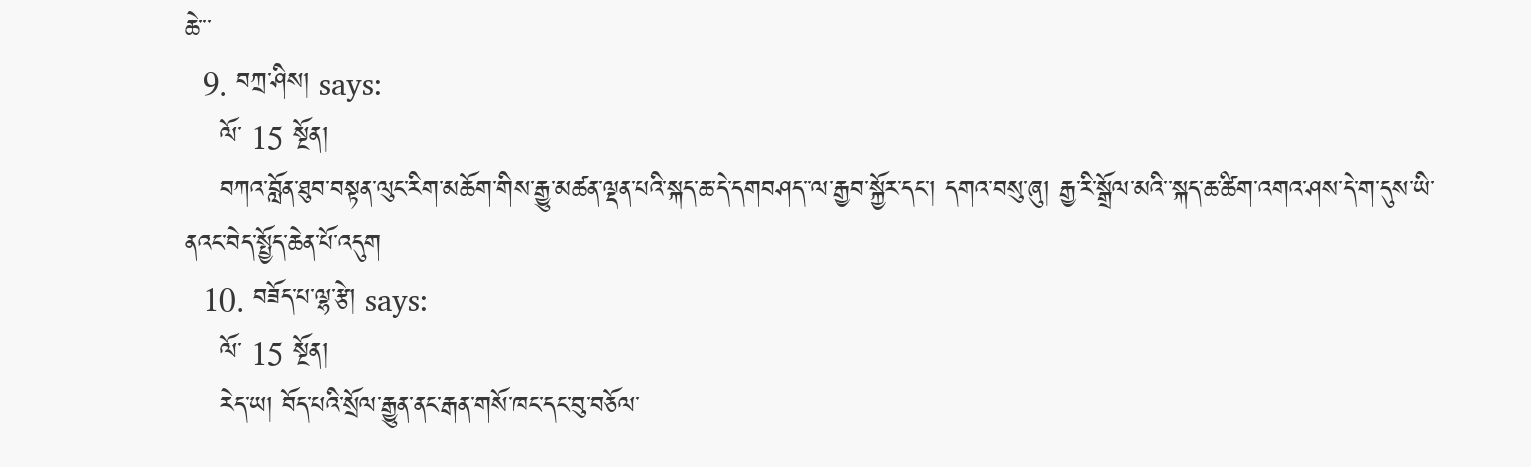ཆེ་་་
  9. བཀྲ་ཤིས། says:
    ལོ་ 15 སྔོན།
    བཀའ་བློན་ཐུབ་བསྟན་ལུང་རིག་མཆོག་གིས་རྒྱུ་མཚན་ལྡན་པའི་སྐད་ཆ་དེ་དགབཤད་་ལ་རྒྱབ་སྐྱོར་དང་། དགའ་བསུ་ཞུ། རྒྱ་རི་སྒྲོལ་མའི་་སྐད་ཆ་ཚིག་འགའ་ཤས་དེ་ག་དུས་ཡི་ནའང་བེད་སྤྱོད་ཆེན་པོ་འདུག
  10. བཟོད་པ་ལྷ་རྩེ། says:
    ལོ་ 15 སྔོན།
    རེད་ཡ། བོད་པའི་སྲོལ་རྒྱུན་ནང་རྒན་གསོ་ཁང་དང་བུ་བཅོལ་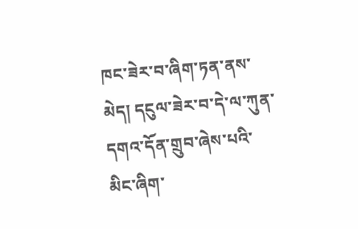ཁང་ཟེར་བ་ཞིག་ཏན་ནས་མེད། དངུལ་ཟེར་བ་དེ་ལ་ཀུན་དགའ་དོན་གྲུབ་ཞེས་པའི་མིང་ཞིག་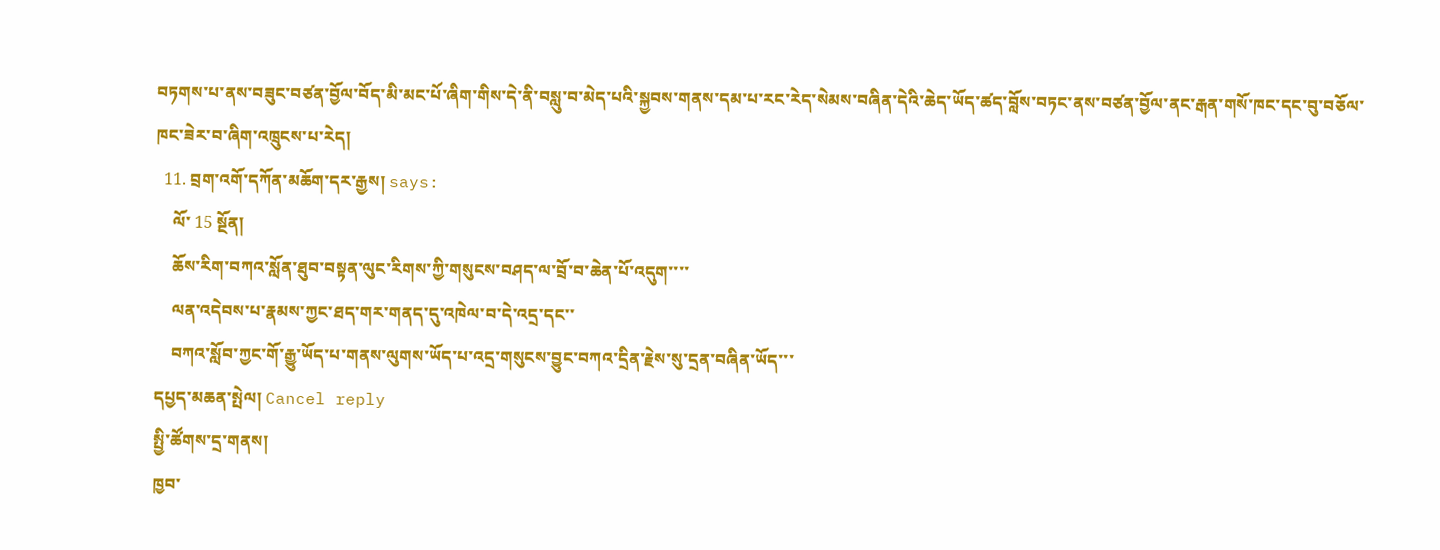བཏགས་པ་ནས་བཟུང་བཙན་བྱོལ་བོད་མི་མང་པོ་ཞིག་གིས་དེ་ནི་བསླུ་བ་མེད་པའི་སྐྱབས་གནས་དམ་པ་རང་རེད་སེམས་བཞིན་དེའི་ཆེད་ཡོད་ཚད་བློས་བཏང་ནས་བཙན་བྱོལ་ནང་རྒན་གསོ་ཁང་དང་བུ་བཅོལ་ཁང་ཟེར་བ་ཞིག་འཁྲུངས་པ་རེད།
  11. བྲག་འགོ་དཀོན་མཆོག་དར་རྒྱས། says:
    ལོ་ 15 སྔོན།
    ཆོས་རིག་བཀའ་སློན་ཐུབ་བསྟན་ལུང་རིགས་ཀྱི་གསུངས་བཤད་ལ་བྲོ་བ་ཆེན་པོ་འདུག་་་་
    ལན་འདེབས་པ་རྣམས་ཀྱང་ཐད་གར་གནད་དུ་འཁེལ་བ་དེ་འདྲ་དང་་
    བཀའ་སློབ་ཀྱང་གོ་རྒྱུ་ཡོད་པ་གནས་ལུགས་ཡོད་པ་འདྲ་གསུངས་བྱུང་བཀའ་དྲིན་རྗེས་སུ་དྲན་བཞིན་ཡོད་་་
དཔྱད་མཆན་སྤེལ། Cancel reply
སྤྱི་ཚོགས་དྲ་གནས།
ཁྱབ་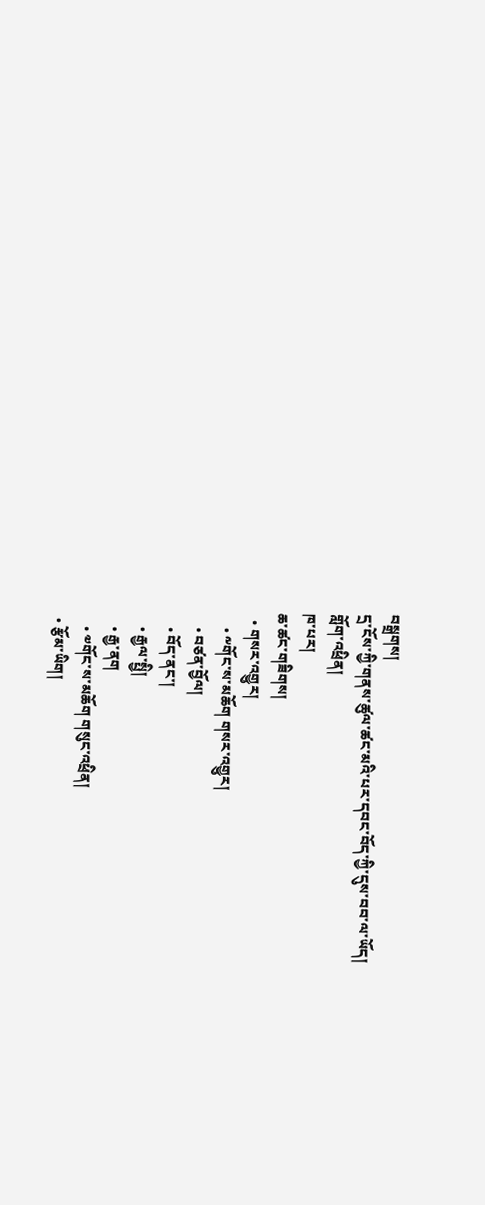བསྒྲགས།
དྲ་ངོས་ཀྱི་གནས་ཚུལ་ཚང་མའི་པར་དབང་བོད་ཀྱི་དུས་བབ་ལ་ཡོད།
གློག་འཕྲིན།
ཁ་པར།
ཆ་ཚང་གཟིགས།
  • གསར་འགྱུར།
    • ༸གོང་ས་མཆོག གསར་འགྱུར།
    • བཙན་བྱོལ།
    • བོད་ནང་།
    • རྒྱལ་སྤྱི།
    • རྒྱ་ནག
    • ༧གོང་ས་མཆོག གསུང་འཕྲིན།
  • རྩོམ་ཡིག།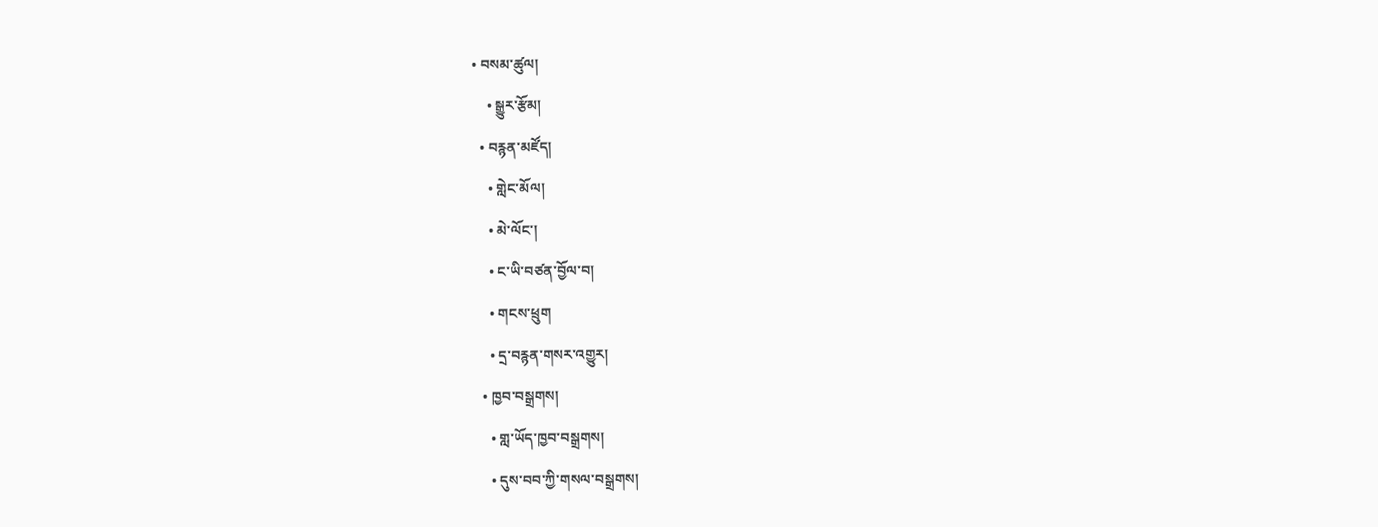• བསམ་ཚུལ།
    • སྒྱུར་རྩོམ།
  • བརྙན་མཛོད།
    • གླེང་མོལ།
    • མེ་ལོང་།
    • ང་ཡི་བཙན་བྱོལ་བ།
    • གངས་ཕྲུག
    • དྲ་བརྙན་གསར་འགྱུར།
  • ཁྱབ་བསྒྲགས།
    • གླ་ཡོད་ཁྱབ་བསྒྲགས།
    • དུས་བབ་ཀྱི་གསལ་བསྒྲགས།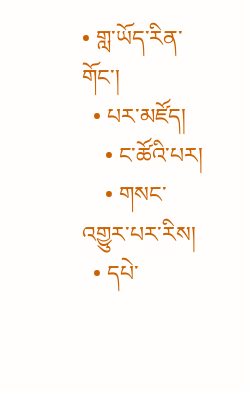• གླ་ཡོད་རིན་གོང་།
  • པར་མཛོད།
    • ང་ཚོའི་པར།
    • གསང་འགྱུར་པར་རིས།
  • དཔེ་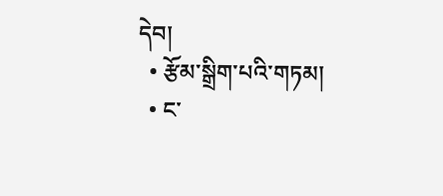དེབ།
  • རྩོམ་སྒྲིག་པའི་གཏམ།
  • ང་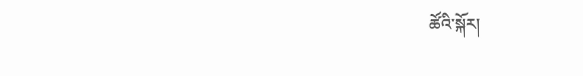ཚོའི་སྐོར།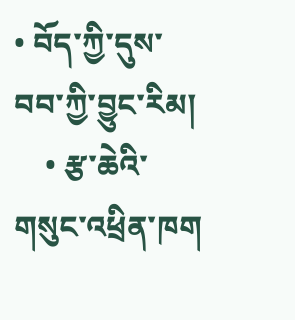• བོད་ཀྱི་དུས་བབ་ཀྱི་བྱུང་རིམ།
    • རྩ་ཆེའི་གསུང་འཕྲིན་ཁག